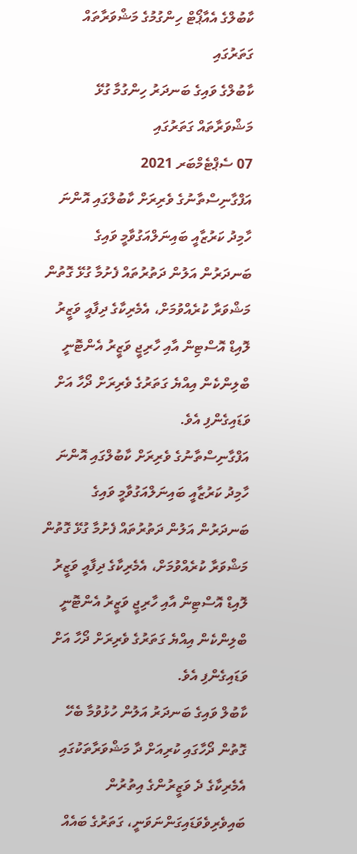ކާބުލްގެ އެއާޕޯޓް ހިންގުމުގެ މަޝްވަރާތައް ގަތަރުގައި
ކާބުލްގެ ވައިގެ ބަނދަރު ހިންގުމާ ގުޅޭ މަޝްވަރާތައް ގަތަރުގައި
07 ސެޕްޓެމްބަރ 2021
އަފްގާނިސްތާނުގެ ވެރިރަށް ކާބުލްގައި އޮންނަ ހާމިދު ކަރުޒާއީ ބައިނަލްއަގުވާމީ ވައިގެ ބަނދަރުން އަލުން ދަތުރުތައް ފެށުމާ ގުޅޭ ގޮތުން މަޝްވަރާ ކުރެއްވުމަށް، އެމެރިކާގެ ދިފާއީ ވަޒީރު ލޮއިޑް އޮސްޓިން އާއި ހާރިޖީ ވަޒީރު އެންޓޮނީ ބްލިންކެން އިއްޔެ ގަތަރުގެ ވެރިރަށް ދޯހާ އަށް ވަޑައިގެންފި އެވެ.
އަފްގާނިސްތާނުގެ ވެރިރަށް ކާބުލްގައި އޮންނަ ހާމިދު ކަރުޒާއީ ބައިނަލްއަގުވާމީ ވައިގެ ބަނދަރުން އަލުން ދަތުރުތައް ފެށުމާ ގުޅޭ ގޮތުން މަޝްވަރާ ކުރެއްވުމަށް، އެމެރިކާގެ ދިފާއީ ވަޒީރު ލޮއިޑް އޮސްޓިން އާއި ހާރިޖީ ވަޒީރު އެންޓޮނީ ބްލިންކެން އިއްޔެ ގަތަރުގެ ވެރިރަށް ދޯހާ އަށް ވަޑައިގެންފި އެވެ.
ކާބުލް ވައިގެ ބަނދަރު އަލުން ހުޅުވުމާ ބެހޭ ގޮތުން ދޯހާގައި ކުރިއަށް ދާ މަޝްވަރާތަކުގައި އެމެރިކާގެ ދެ ވަޒީރުންގެ އިތުރުން ބައިވެރިވެވަޑައިގަންނަވަނީ، ގަތަރުގެ ބައެއް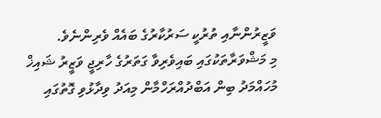ވަޒީރުންނާއި ތުރުކީ ސަރުކާރުގެ ބައެއް ވެރިންނެވެ.
މި މަޝްވަރާތަކުގައި ބައިވެރިވާ ގަތަރުގެ ހާރިޖީ ވަޒީރު ޝައިޚް މުހައްމަދު ބިން އަބްދުއްރަހްމާން މިއަދު ވިދާޅުވި ގޮތުގައި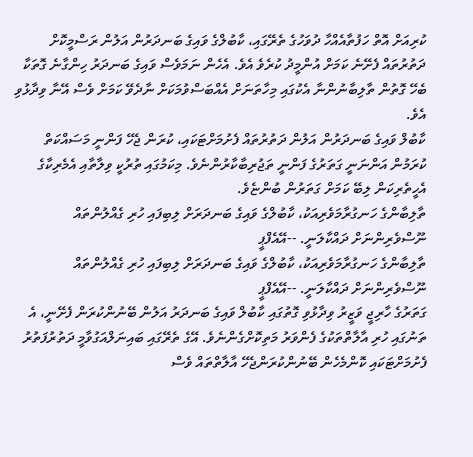ކުރިއަށް އޮތް ހަފުތާއެއްހާ ދުވަހުގެ ތެރޭގައި، ކާބުލްގެ ވައިގެ ބަނދަރުން އަލުން ރަސްމީކޮށް ދަތުރުތައް ފެށޭނެ ކަމަށް އުންމީދު ކުރެވެ އެވެ. އެހެން ނަމަވެސް ވައިގެ ބަނދަރު ހިންގާނެ ގޮތަކާ ބެހޭ ގޮތުން ތާލިބާނުންނާ އެކުގައި މިހާތަނަށް އެއްބަސްވުމަކަށް ނާދެވޭ ކަމަށް ވެސް އޭނާ ވިދާޅުވި އެވެ.
ކާބުލް ވައިގެ ބަނދަރުން އަލުން ދަތުރުތައް ފެށުމަށްޓަކައި، ކުރަން ޖެހޭ ފަންނީ މަސައްކަތް ކުރަމުން އަންނަނީ ގަތަރުގެ ފަންނީ ތަޖުރިބާކާރުންނެވެ. މިކަމުގައި ތުރުކީ ވިލާތާއި އެމެރިކާގެ އެހީތެރިކަން ލިބޭ ކަމަށް ގަތަރުން ބުންޏެވެ.
ތާލިބާންގެ ހަނގުރާމަވެރިއަކު، ކާބުލްގެ ވައިގެ ބަނދަރަށް ލިބިފައި ހުރި ގެއްލުންތައް ނޫސްވެރިންނަށް ދައްކާލަނީ. --އޭއެފްޕީ
ތާލިބާންގެ ހަނގުރާމަވެރިއަކު، ކާބުލްގެ ވައިގެ ބަނދަރަށް ލިބިފައި ހުރި ގެއްލުންތައް ނޫސްވެރިންނަށް ދައްކާލަނީ. --އޭއެފްޕީ
ގަތަރުގެ ހާރިޖީ ވަޒީރު ވިދާޅުވި ގޮތުގައި ކާބުލް ވައިގެ ބަނދަރު އަލުން ބޭނުންކުރަން ފެށޭނީ، އެ ތަނުގައި ހުރި އާލާތްތަކުގެ ފެންވަރު މަތިކޮށްގެންނެވެ. އޭގެ ތެރޭގައި ބައިނަލްއަގުވާމީ ދަތުރުފަތުރު ފެށުމަށްޓަކައި ކޮންމެހެން ބޭނުންކުރަންޖެހޭ އާލާތްތައް ވެސް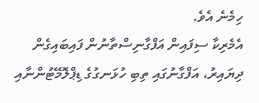ހިމެނެ އެވެ.
އެމެރިކާ ސިފައިން އަފްގާނިސްތާނުން ފައިބައިގެން ދިޔައިރު، އަފްގާނުގައި ތިބި ހުޅަނގުގެ ޑިޕްލޮމޭޓުންނާއި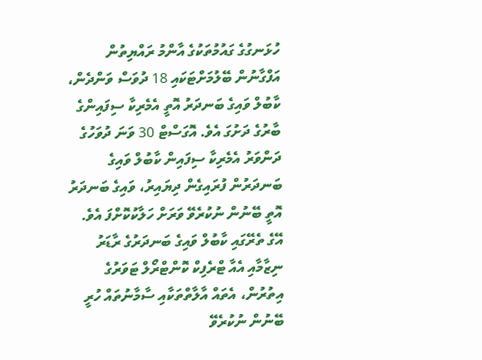ހުޅަނގުގެ ގައުމުތަކުގެ އާންމު ރައްޔިތުން އަފްގާނުން ބޭލުމަށްޓަކައި 18 ދުވަސް ވަންދެން، ކާބުލް ވައިގެ ބަނދަރު އޮތީ އެމެރިކާ ސިފައިންގެ ބާރުގެ ދަށުގަ އެވެ. އޮގަސްޓް 30 ވަނަ ދުވަހުގެ ދަންވަރު އެމެރިކާ ސިފައިން ކާބުލް ވައިގެ ބަނދަރުން ފުރައިގެން ދިޔައިރު، ވައިގެ ބަނދަރު އޮތީ ބޭނުން ނުކުރެވޭ ވަރަށް ހަލާކުކޮށްފަ އެވެ.
އޭގެ ތެރޭގައި ކާބުލް ވައިގެ ބަނދަރުގެ ރާޑަރު ނިޒާމާއި އެއާ ޓްރެފިކް ކޮންޓްރޯލް ޓަވަރުގެ އިތުރުން، އެތައް އާލާތްތަކާއި ސާމާނުތައް ހުރީ ބޭނުން ނުކުރެވޭ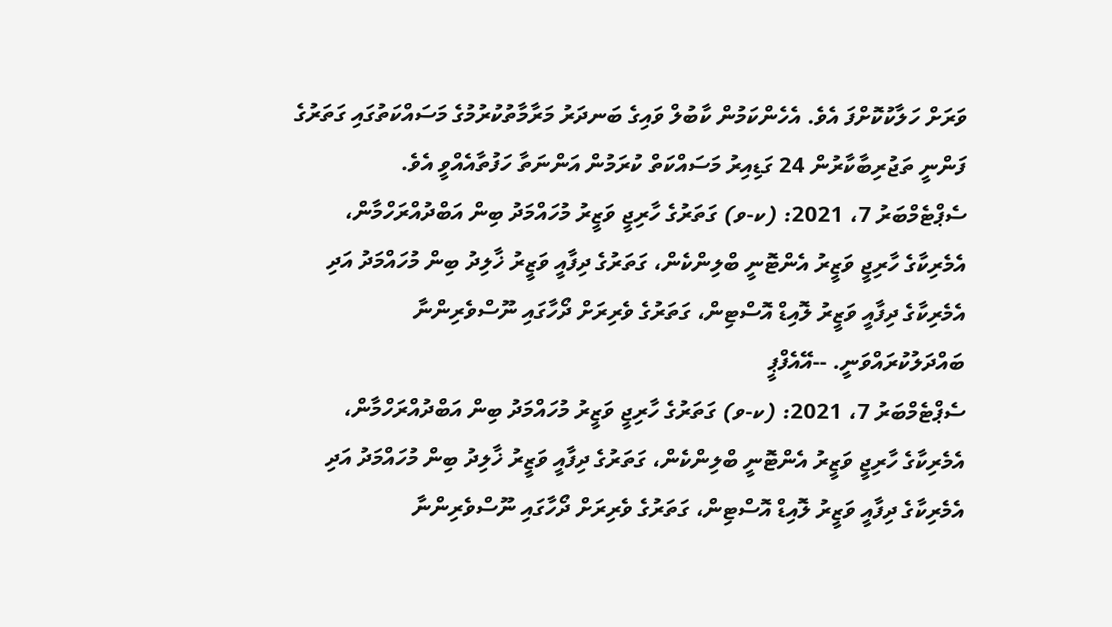ވަރަށް ހަލާކުކޮށްފަ އެވެ. އެހެންކަމުން ކާބުލް ވައިގެ ބަނދަރު މަރާމާތުކުރުމުގެ މަސައްކަތުގައި ގަތަރުގެ ފަންނީ ތަޖުރިބާކާރުން 24 ގަޑިއިރު މަސައްކަތް ކުރަމުން އަންނަތާ ހަފުތާއެއްވީ އެވެ.
ސެޕްޓެމްބަރު 7، 2021: (ކ-ވ) ގަތަރުގެ ހާރިޖީ ވަޒީރު މުހައްމަދު ބިން އަބްދުއްރަހްމާން، އެމެރިކާގެ ހާރިޖީ ވަޒީރު އެންޓޮނީ ބްލިންކެން، ގަތަރުގެ ދިފާއީ ވަޒީރު ޚާލިދު ބިން މުހައްމަދު އަދި އެމެރިކާގެ ދިފާއީ ވަޒީރު ލޮއިޑް އޮސްޓިން، ގަތަރުގެ ވެރިރަށް ދޯހާގައި ނޫސްވެރިންނާ ބައްދަލުކުރައްވަނީ. --އޭއެފްޕީ
ސެޕްޓެމްބަރު 7، 2021: (ކ-ވ) ގަތަރުގެ ހާރިޖީ ވަޒީރު މުހައްމަދު ބިން އަބްދުއްރަހްމާން، އެމެރިކާގެ ހާރިޖީ ވަޒީރު އެންޓޮނީ ބްލިންކެން، ގަތަރުގެ ދިފާއީ ވަޒީރު ޚާލިދު ބިން މުހައްމަދު އަދި އެމެރިކާގެ ދިފާއީ ވަޒީރު ލޮއިޑް އޮސްޓިން، ގަތަރުގެ ވެރިރަށް ދޯހާގައި ނޫސްވެރިންނާ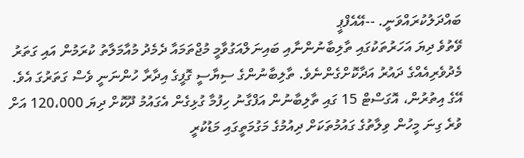ބައްދަލުކުރައްވަނީ. --އޭއެފްޕީ
ވޭތުވެ ދިޔަ އަހަރުތަކުގައި ތާލިބާނުންނާއި ބައިނަލްއަގުވާމީ މުޖްތަމައާ ދެމެދު މުއާމަލާތު ކުރަމުން އައި ގަތަރު މެދުވެރިއެއްގެ ދައުރު އަދާކޮށްގެންނެވެ. ތާލިބާނުންގެ ސިޔާސީ ގޮފީގެ އިދާރާ ހުންނަނީ ވެސް ގަތަރުގަ އެވެ. އޭގެ އިތުރުން، އޮގަސްޓް 15 ގައި ތާލިބާނުން އަފްގާނު ހިފުމާ ގުޅިގެން އެގައުމު ދޫކޮށް ދިޔަ 120،000 އަށް ވުރެ ގިނަ މީހުން ވިލާތުގެ ގައުމުތަކަށް ދިއުމުގެ މަގުމަތީގައި މަޑުކުރީ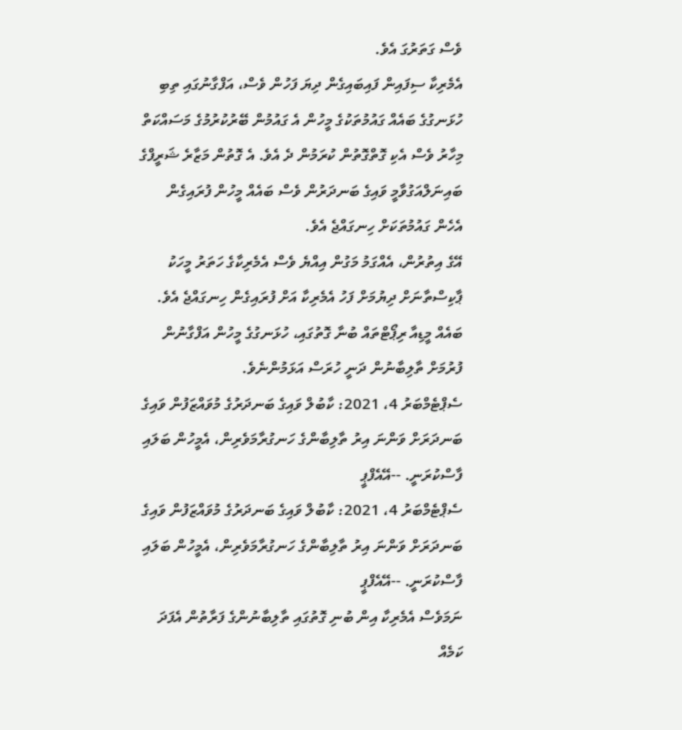ވެސް ގަތަރުގަ އެވެ.
އެމެރިކާ ސިފައިން ފައިބައިގެން ދިޔަ ފަހުން ވެސް، އަފްގާނުގައި ތިބި ހުޅަނގުގެ ބައެއް ގައުމުތަކުގެ މީހުން އެ ގައުމުން ބޭރުކުރުމުގެ މަސައްކަތް މިހާރު ވެސް އެކި ގޮތްގޮތުން ކުރަމުން ދެ އެވެ. އެ ގޮތުން މަޒާރެ ޝަރީފްގެ ބައިނަލްއަގުވާމީ ވައިގެ ބަނދަރުން ވެސް ބައެއް މީހުން ފުރައިގެން އެހެން ގައުމުތަކަށް ހިނގައްޖެ އެވެ.
އޭގެ އިތުރުން، އެއްގަމު މަގުން އިއްޔެ ވެސް އެމެރިކާގެ ހަތަރު މީހަކު ޕާކިސްތާނަށް ދިޔުމަށް ފަހު އެމެރިކާ އަށް ފުރައިގެން ހިނގައްޖެ އެވެ. ބައެއް މީޑިއާ ރިޕޯޓްތައް ބުނާ ގޮތުގައި، ހުޅަނގުގެ މީހުން އަފްގާނުން ފުރުމަށް ތާލިބާނުން ދަނީ ހުރަސް އަޅަމުންނެވެ.
ސެޕްޓެމްބަރު 4، 2021: ކާބުލް ވައިގެ ބަނދަރުގެ މުވައްޒަފުން ވައިގެ ބަނދަރަށް ވަންނަ އިރު ތާލިބާންގެ ހަނގުރާމަވެރިން، އެމީހުން ބަލައި ފާސްކުރަނީ. --އޭއެފްޕީ
ސެޕްޓެމްބަރު 4، 2021: ކާބުލް ވައިގެ ބަނދަރުގެ މުވައްޒަފުން ވައިގެ ބަނދަރަށް ވަންނަ އިރު ތާލިބާންގެ ހަނގުރާމަވެރިން، އެމީހުން ބަލައި ފާސްކުރަނީ. --އޭއެފްޕީ
ނަމަވެސް އެމެރިކާ އިން ބުނި ގޮތުގައި ތާލިބާނުންގެ ފަރާތުން އެފަދަ ކަމެއް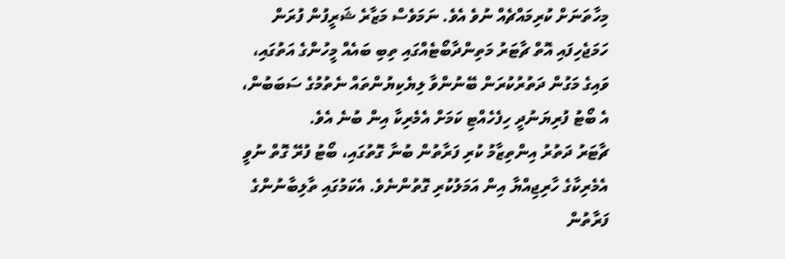މިހާތަނަށް ކުރިމައްޗެއް ނުވެ އެވެ. ނަމަވެސް މަޒާރެ ޝަރީފުން ފުރަން ހަމަޖެހިފައި އޮތް ޗާޓަރު މަތިންދާބޯޓެއްގައި ތިބި ބައެއް މީހުންގެ އަތުގައި، ވައިގެ މަގުން ދަތުރުކުރަން ބޭނުންވާ ލިޔެކިޔުންތައް ނެތުމުގެ ސަބަބުން، އެ ބޯޓު ފުރިޔަނުދީ ހިފެހެއްޓި ކަމަށް އެމެރިކާ އިން ބުނެ އެވެ.
ޗާޓަރު ދަތުރު އިންތިޒާމު ކުރި ފަރާތުން ބުނާ ގޮތުގައި، ބޯޓު ފުރޭ ގޮތް ނުވީ އެމެރިކާގެ ހާރިޖިއްޔާ އިން އަމަލުކުރި ގޮތުންނެވެ. އެކަމުގައި ތާލިބާނުންގެ ފަރާތުން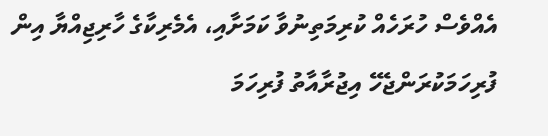އެއްވެސް ހުރަހެއް ކުރިމަތިނުވާ ކަމަށާއި، އެމެރިކާގެ ހާރިޖިއްޔާ އިން ފުރިހަމަކުރަންޖެހޭ އިޖުރާއާތު ފުރިހަމަ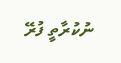ނުކުރާތީ ފުރޭ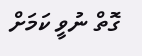ގޮތް ނުވީ ކަމަށް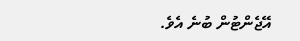އޭޖެންޓުން ބުނެ އެވެ.